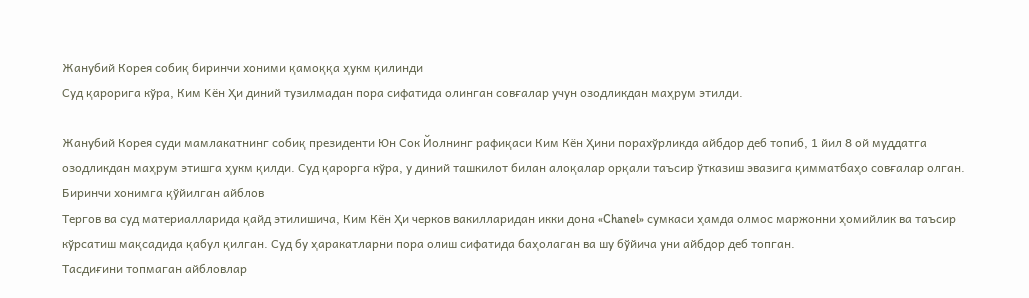Жанубий Корея собиқ биринчи хоними қамоққа ҳукм қилинди
Суд қарорига кўра, Ким Kён Ҳи диний тузилмадан пора сифатида олинган совғалар учун озодликдан маҳрум этилди.

Жанубий Корея суди мамлакатнинг собиқ президенти Юн Сок Йолнинг рафиқаси Ким Кён Ҳини порахўрликда айбдор деб топиб, 1 йил 8 ой муддатга озодликдан маҳрум этишга ҳукм қилди. Суд қарорга кўра, у диний ташкилот билан алоқалар орқали таъсир ўтказиш эвазига қимматбаҳо совғалар олган.
Биринчи хонимга қўйилган айблов
Тергов ва суд материалларида қайд этилишича, Ким Кён Ҳи черков вакилларидан икки дона «Chanel» сумкаси ҳамда олмос маржонни ҳомийлик ва таъсир кўрсатиш мақсадида қабул қилган. Суд бу ҳаракатларни пора олиш сифатида баҳолаган ва шу бўйича уни айбдор деб топган.
Тасдиғини топмаган айбловлар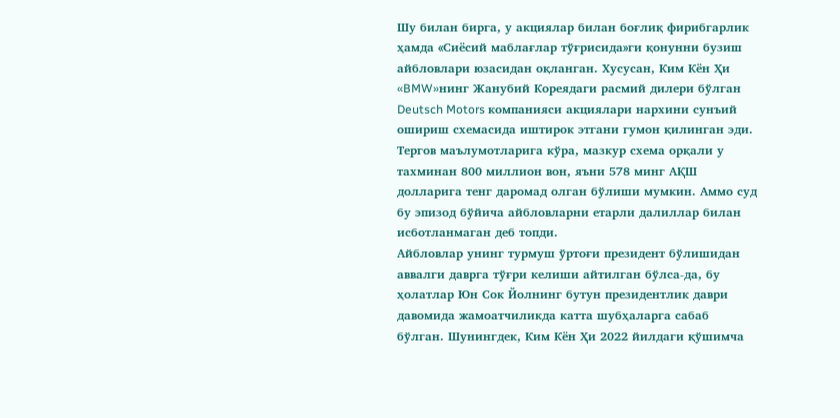Шу билан бирга, у акциялар билан боғлиқ фирибгарлик ҳамда «Сиёсий маблағлар тўғрисида»ги қонунни бузиш айбловлари юзасидан оқланган. Хусусан, Ким Кён Ҳи «BMW»нинг Жанубий Кореядаги расмий дилери бўлган Deutsch Motors компанияси акциялари нархини сунъий ошириш схемасида иштирок этгани гумон қилинган эди.
Тергов маълумотларига кўра, мазкур схема орқали у тахминан 800 миллион вон, яъни 578 минг АҚШ долларига тенг даромад олган бўлиши мумкин. Аммо суд бу эпизод бўйича айбловларни етарли далиллар билан исботланмаган деб топди.
Айбловлар унинг турмуш ўртоғи президент бўлишидан аввалги даврга тўғри келиши айтилган бўлса-да, бу ҳолатлар Юн Сок Йолнинг бутун президентлик даври давомида жамоатчиликда катта шубҳаларга сабаб бўлган. Шунингдек, Ким Кён Ҳи 2022 йилдаги қўшимча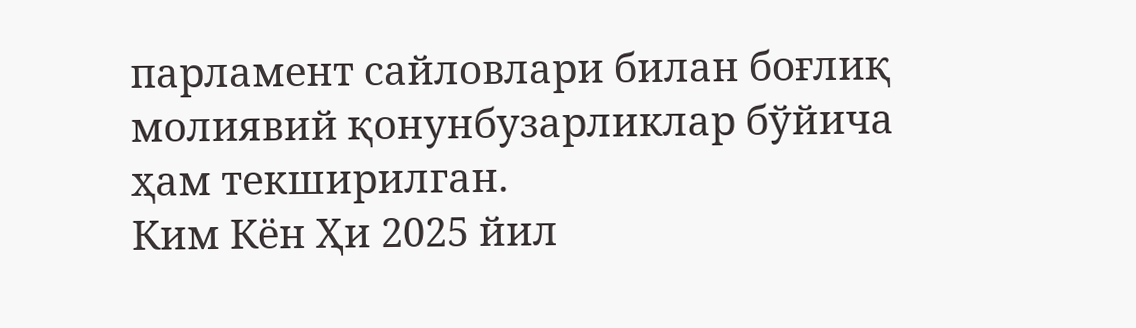парламент сайловлари билан боғлиқ молиявий қонунбузарликлар бўйича ҳам текширилган.
Ким Кён Ҳи 2025 йил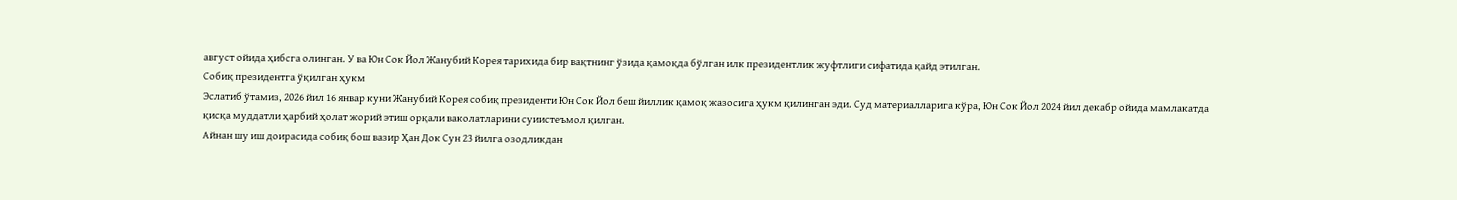август ойида ҳибсга олинган. У ва Юн Сок Йол Жанубий Корея тарихида бир вақтнинг ўзида қамоқда бўлган илк президентлик жуфтлиги сифатида қайд этилган.
Собиқ президентга ўқилган ҳукм
Эслатиб ўтамиз, 2026 йил 16 январ куни Жанубий Корея собиқ президенти Юн Сок Йол беш йиллик қамоқ жазосига ҳукм қилинган эди. Суд материалларига кўра, Юн Сок Йол 2024 йил декабр ойида мамлакатда қисқа муддатли ҳарбий ҳолат жорий этиш орқали ваколатларини суиистеъмол қилган.
Айнан шу иш доирасида собиқ бош вазир Ҳан Док Сун 23 йилга озодликдан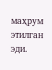маҳрум этилган эди.